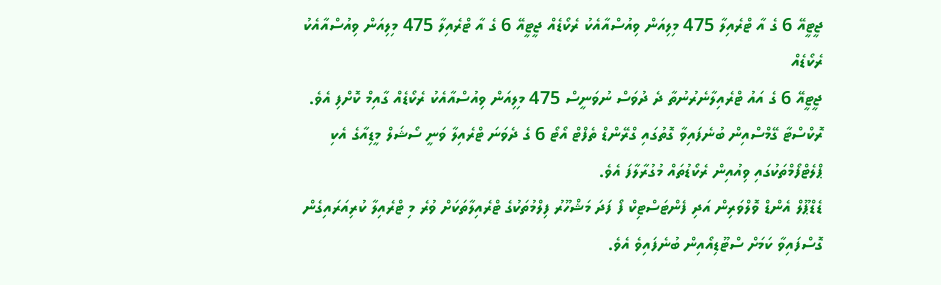ޖީޓީއޭ 6 ގެ އާ ޓްރެއިލާ 475 މިލިއަން ވިއުސްއާއެކު ރެކޯޑެއް ޖީޓީއޭ 6 ގެ އާ ޓްރެއިލާ 475 މިލިއަން ވިއުސްއާއެކު ރެކޯޑެއް
ޖީޓީއޭ 6 ގެ އައު ޓްރެއިލާނެރުނުތާ ދެ ދުވަސް ނުވަނީސް 475 މިލިއަން ވިއުސްއާއެކު ރެކޯޑެއް ގާއިމް ކޮށްފި އެވެ.
ރޮކްސްޓާ ގޭމްސްއިން ބުނެފައިވާ ގޮތުގައި ގްރޭންޑް ތެފްޓް އޯޓޯ 6 ގެ ދެވަނަ ޓްރެއިލާ ވަނީ ސޯޝަލް މީޑިއާގެ އެކި ޕްލެޓްފޯމްތަކުގައި ވިއުއިން ރެކޯޑުތައް މުގުރާލާފަ އެވެ.
ޑެޑްޕޫލް އެންޑް ވޮލްވަރިން އަދި ފެންޓަސްޓިކް ފޯ ފަދަ މަޝްހޫރު ފިލްމުތަކުގެ ޓްރެއިލާތަކަށް ވުރެ މި ޓްރެއިލާ ކުރިއަރައިގެން ގޮސްފައިވާ ކަމަށް ސްޓޫޑިއޯއިން ބުނެފައިވެ އެވެ.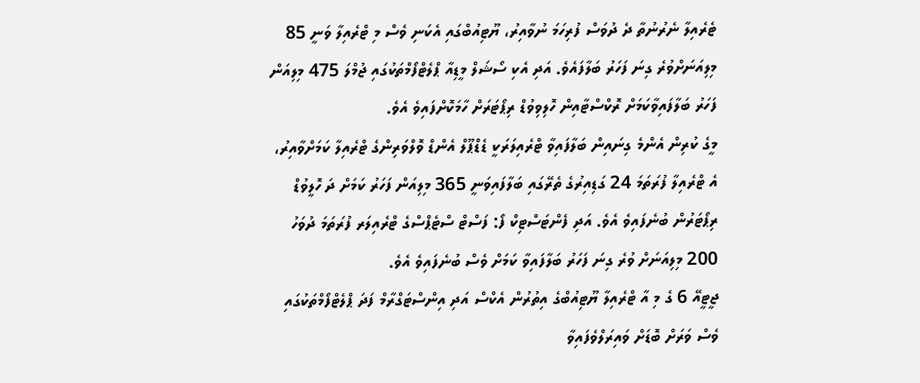ޓެރެއިލާ ނެރުނުތާ ދެ ދުވަސް ފުރިހަމަ ނުވާއިރު، ޔޫޓިއުބްގައި އެކަނި ވެސް މި ޓްރެއިލާ ވަނީ 85 މިލިއަނަށްވުރެ ގިނަ ފަހަރު ބަލާފައެވެ. އަދި އެކި ސޯޝަލް މީޑިއާ ޕްލެޓްފޯމްތަކުގައި ޖުމްލަ 475 މިލިއަން ފަހަރު ބަލާފައިވާކަމަށް ރޮކްސްޓާއިން ހޮލިވިވުޑް ރިޕޯޓަރަށް ހާމަކޮށްފައިވެ އެވެ.
މީގެ ކުރިން އެންމެ ގިނައިން ބަލާފައިވާ ޓްރެއިލަރަކީ ޑެޑްޕޫލް އެންޑް ވޮލްވަރިންގެ ޓްރެއިލާ ކަމަށްވާއިރު، އެ ޓްރެއިލާ ފުރަތަމަ 24 ގަޑިއިރުގެ ތެރޭގައި ބަލާފައިވަނީ 365 މިލިއަން ފަހަރު ކަމަށް ދަ ހޮލީވުޑް ރިޕޯޓަރުން ބުނެފައިވެ އެވެ. އަދި ފެންޓަސްޓިކް ފޯ: ފަސްޓް ސްޓެޕްސްގެ ޓްރެއިލަރ ފުރަތަމަ ދުވަހު 200 މިލިއަނަށް ވުރެ ގިނަ ފަހަރު ބަލާފައިވާ ކަމަށް ވެސް ބުނެފައިވެ އެވެ.
ޖީޓީއޭ 6 ގެ މި އާ ޓްރެއިލާ ޔޫޓިއުބްގެ އިތުރުން އެކްސް އަދި އިންސްޓަގްރާމް ފަދަ ޕްލެޓްފޯމްތަކުގައި ވެސް ވަރަށް ބޮޑަށް ވައިރަލްވެފައިވާ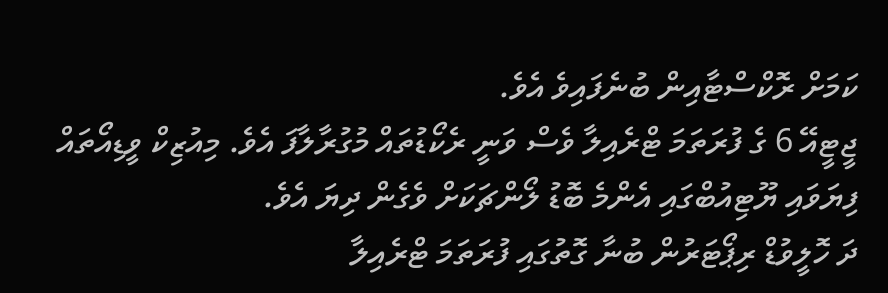ކަމަށް ރޮކްސްޓާއިން ބުނެފައިވެ އެވެ.
ޖީޓީއޭ 6 ގެ ފުރަތަމަ ޓްރެއިލާ ވެސް ވަނީ ރެކޯޑުތައް މުގުރާލާފަ އެވެ. މިއުޒިކް ވީޑިއޯތައް ފިޔަވައި ޔޫޓިއުބްގައި އެންމެ ބޮޑު ލޯންޗަކަށް ވެގެން ދިޔަ އެވެ.
ދަ ހޮލީވުޑް ރިޕޯޓަރުން ބުނާ ގޮތުގައި ފުރަތަމަ ޓްރެއިލާ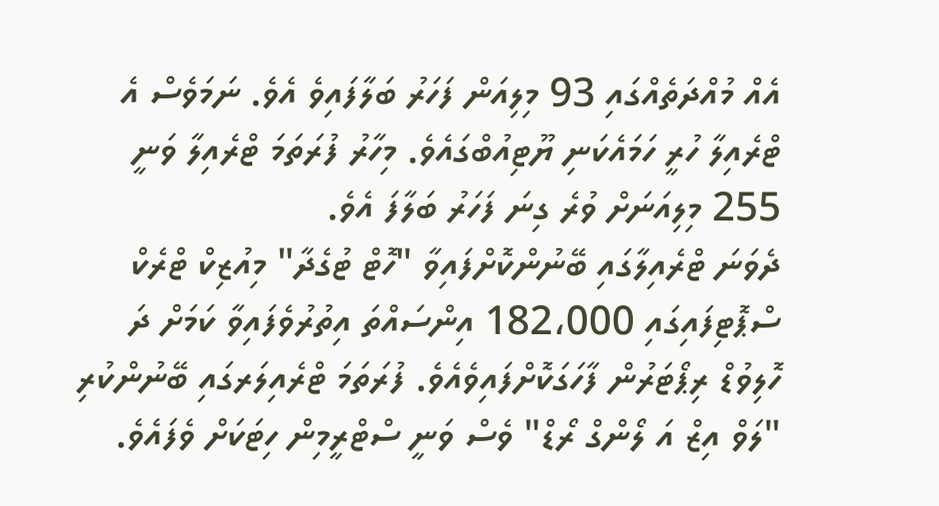އެއް މުއްދަތެއްގައި 93 މިލިއަން ފަހަރު ބަލާފައިވެ އެވެ. ނަމަވެސް އެ ޓްރެއިލާ ހުރީ ހަމައެކަނި ޔޫޓިއުބްގައެވެ. މިހާރު ފުރަތަމަ ޓްރެއިލާ ވަނީ 255 މިލިއަނަށް ވުރެ ގިނަ ފަހަރު ބަލާފަ އެވެ.
ދެވަނަ ޓްރެއިލާގައި ބޭނުންކޮށްފައިވާ "ހޮޓް ޓުގެދާ" މިއުޒިކް ޓްރެކް ސްޕޮޓިފައިގައި 182،000 އިންސައްތަ އިތުރުވެފައިވާ ކަމަށް ދަ ހޮލިވުޑް ރިޕޯޓަރުން ފާހަގަކޮށްފައިވެއެވެ. ފުރަތަމަ ޓްރެއިލަރގައި ބޭނުންކުރި "ލަވް އިޒް އަ ލޯންގް ރޯޑް" ވެސް ވަނީ ސްޓްރީމިން ހިޓަކަށް ވެފައެވެ.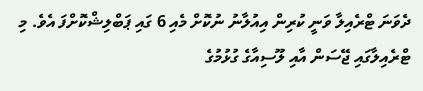ދެވަނަ ޓްރެއިލާ ވަނީ ކުރިން އިއުލާނު ނުކޮށް މެއި 6 ގައި ޕަބްލިޝްކޮށްފަ އެވެ. މި ޓްރެއިލާގައި ޖޭސަން އާއި ލޫސިއާގެ ގުޅުމުގެ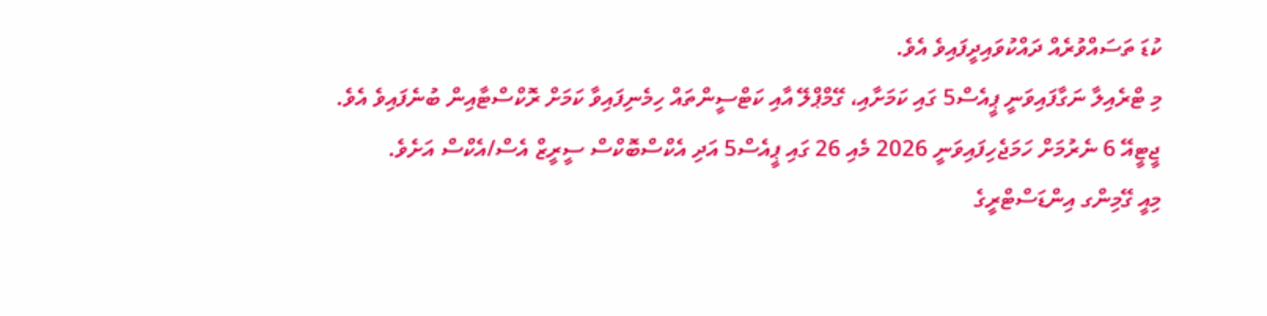ކުޑަ ތަސައްވުރެއް ދައްކުވައިދީފައިވެ އެވެ.
މި ޓްރެއިލާ ނަގާފައިވަނީ ޕީއެސް5 ގައި ކަމަށާއި، ގޭމްޕްލޭ އާއި ކަޓްސީންތައް ހިމެނިފައިވާ ކަމަށް ރޮކްސްޓާއިން ބުނެފައިވެ އެވެ. ޖީޓީއޭ 6 ނެރުމަށް ހަމަޖެހިފައިވަނީ 2026 މެއި 26 ގައި ޕީއެސް5 އަދި އެކްސްބޮކްސް ސީރީޒް އެސް/އެކްސް އަށެވެ.
މިއީ ގޭމިންގ އިންޑަސްޓްރީގެ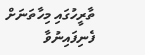ތާރީހުގައި މިހާތަނަށް ފެނިފައިނުވާ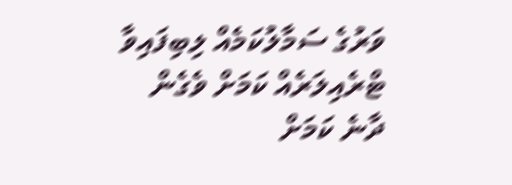ވަރުގެ ސަމާލުކަމެއް ލިބިފައިވާ ޓްރެއިލަރެއް ކަމަށް ވެގެން ދާނެ ކަމަށް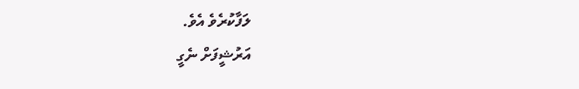ލަފާކުރެވެ އެވެ.
އަރުޝީފަށް ނެގީ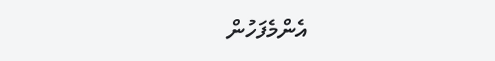އެންމެފަހުން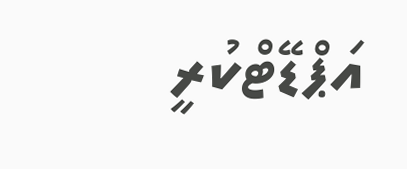އަޕްޑޭޓްކުރީ